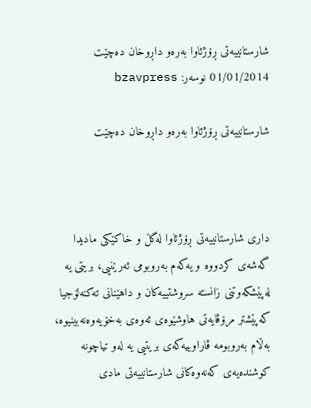شارستانییه‌تی‌ ڕۆژئاوا به‌ره‌و داڕوخان ده‌چێت
01/01/2014 نوسەر: bzavpress

شارستانییه‌تی‌ ڕۆژئاوا به‌ره‌و داڕوخان ده‌چێت



داری‌ شارستانییه‌تی‌ ڕۆژئاوا له‌گڵ و خاكێكی‌ مادیدا گه‌شه‌ی‌ كردووه‌ و یه‌كه‌م به‌روبومی‌ ئه‌رێنیی، بریتی‌ یه‌ له‌پێشكه‌وتنی‌ زانسته‌ سروشتییه‌كان و داهێنانی‌ ته‌كنه‌لۆجیا كه‌پێشتر مرۆڤایه‌تی‌ هاوشێوه‌ی‌ ئه‌وه‌ی‌ به‌خۆیه‌وه‌نه‌بینیوه‌، به‌ڵام به‌روبومه‌ ڤاراوییه‌كه‌ی‌ بریتیی‌ یه‌ له‌و تیاچونه‌ كوشنده‌یه‌ی‌ كه‌نه‌وه‌كانی‌ شارستانییه‌تی‌ مادی‌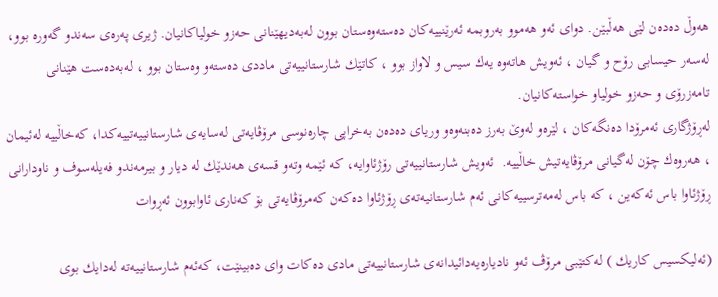هه‌وڵ ده‌ده‌ن لێی‌ هه‌ڵبێن. دوای‌ ئه‌و هه‌موو به‌روبمه‌ ئه‌رێنییه‌كان ده‌سته‌وه‌ستان بوون له‌به‌دیهێنانی‌ حه‌زو خولیاكانیان. ژیری‌ په‌ره‌ی‌ سه‌ندو گه‌وره‌ بوو، له‌سه‌ر حیسابی‌ رۆح و گیان ، ئه‌ویش هاته‌وه‌ یه‌ك سیس و لاواز بوو ، كاتێك شارستانییه‌تی‌ ماددی‌ ده‌سته‌و وه‌ستان بوو ، له‌به‌ده‌ست هێنانی‌ تامه‌زرۆی‌ و حه‌زو خولیاو خواسته‌كانیان.
له‌ڕۆژگاری‌ ئه‌مرۆدا ده‌نگه‌كان ، لێره‌و له‌وێ‌ به‌رز ده‌بنه‌وه‌و وریای‌ ده‌ده‌ن به‌خراپی‌ چاره‌نوسی‌ مرۆڤایه‌تی‌ له‌سایه‌ی‌ شارستانییه‌تییه‌كدا، كه‌خاڵییه‌ له‌ئیمان ، هه‌روه‌ك چۆن له‌گیانی‌ مرۆڤایه‌تیش خاڵییه‌.  ئه‌ویش شارستانییه‌تی‌ رۆژئاوایه‌، كه‌ ئێمه‌ وته‌و قسه‌ی‌ هه‌ندێك له‌ دیار و بیرمه‌ندو فه‌یله‌سوف و ناودارانی‌ ڕۆژئاوا باس ئه‌كه‌ین ، كه‌ باس له‌مه‌ترسییه‌كانی‌ ئه‌م شارستانیه‌ته‌ی‌ ڕۆژئاوا ده‌كه‌ن كه‌مرۆڤایه‌تی‌ بۆ كه‌ناری‌ ئاوابوون ئه‌ڕوات

(ئه‌لیكسیس كاریك ) له‌كتێبی‌ مرۆڤ ئه‌و نادیاره‌یه‌دائیدانه‌ی‌ شارستانییه‌تی‌ مادی‌ ده‌كات وای‌ ده‌بینێت، كه‌ئه‌م شارستانییه‌ته‌ له‌دایك بوی‌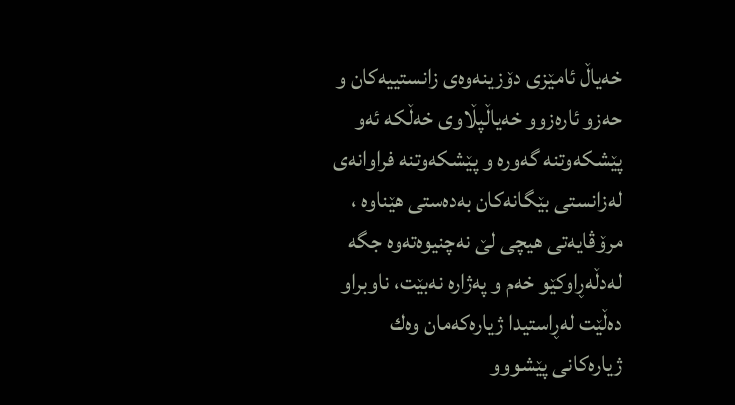خه‌یاڵ‌ ئامێزی‌ دۆزینه‌وه‌ی‌ زانستییه‌كان و حه‌زو ئاره‌زوو خه‌یاڵپڵاوی‌ خه‌ڵكه‌ ئه‌و پێشكه‌وتنه‌ گه‌وره‌ و پێشكه‌وتنه‌ فراوانه‌ی‌ له‌زانستی‌ بێگانه‌كان به‌ده‌ستی‌ هێناوه‌ ، مرۆڤایه‌تی‌ هیچی‌ لێ‌ نه‌چنیوه‌ته‌وه‌ جگه‌ له‌دڵه‌ڕاوكێو خه‌م و په‌ژاره‌ نه‌بێت، ناوبراو ده‌ڵێت له‌ڕاستیدا ژیاره‌كه‌مان وه‌ك ژیاره‌كانی‌ پێشووو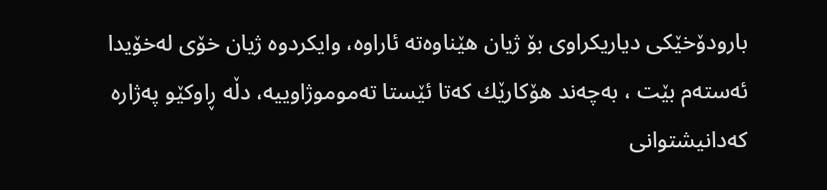بارودۆخێكی‌ دیاریكراوی‌ بۆ ژیان هێناوه‌ته‌ ئاراوه‌، وایكردوه‌ ژیان خۆی‌ له‌خۆیدا ئه‌سته‌م بێت ، به‌چه‌ند هۆكارێك كه‌تا ئێستا ته‌موموژاوییه‌، دڵه‌ ڕاوكێو په‌ژاره‌ كه‌دانیشتوانی‌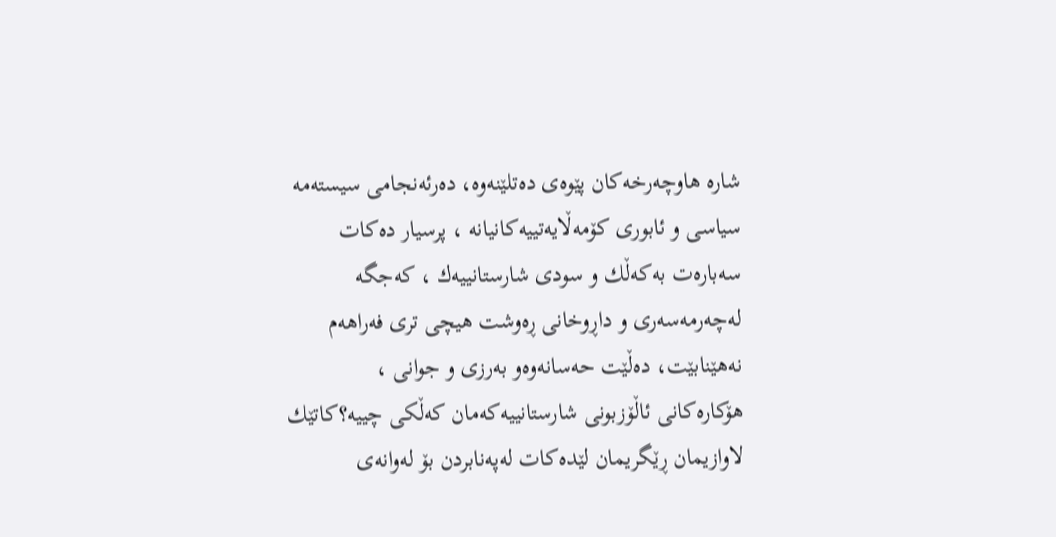شاره‌ هاوچه‌رخه‌كان پێوه‌ی‌ ده‌تلێنه‌وه‌، ده‌رئه‌نجامی‌ سیسته‌مه‌ سیاسی‌ و ئابوری‌ كۆمه‌ڵایه‌تییه‌كانیانه‌ ، پرسیار ده‌كات سه‌باره‌ت به‌كه‌ڵك و سودی‌ شارستانییه‌ك ، كه‌جگه‌ له‌چه‌رمه‌سه‌ری‌ و داڕوخانی‌ ڕه‌وشت هیچی‌ تری‌ فه‌راهه‌م  نه‌هێنابێت، ده‌ڵێت حه‌سانه‌وه‌و به‌رزی‌ و جوانی‌ ، هۆكاره‌كانی‌ ئاڵۆزبونی‌ شارستانییه‌كه‌مان كه‌ڵكی‌ چییه‌؟كاتێك لاوازیمان ڕێگریمان لێده‌كات له‌په‌نابردن بۆ له‌وانه‌ی‌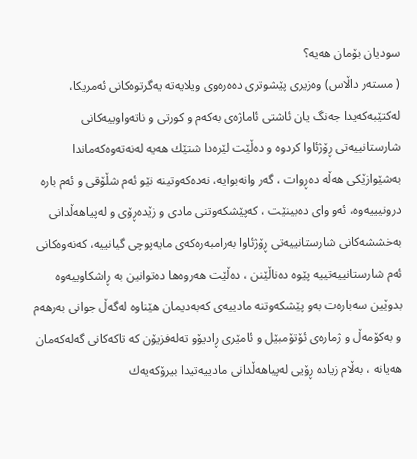سودیان بۆمان هه‌یه‌؟
( مسته‌ر داڵاس) وه‌زیری‌ پێشوتری‌ ده‌ه‌ره‌وی‌ ویلایه‌ته‌ یه‌گرتوه‌كانی‌ ئه‌مریكا، له‌كتێبه‌كه‌یدا جه‌نگ یان ئاشتی‌ ئاماژه‌ی‌ به‌كه‌م و كورتی‌ و ناته‌واوییه‌كانی‌ شارستانییه‌تی‌ ڕۆژئاوا كردوه‌ و ده‌ڵێت لێره‌دا شتێك هه‌یه‌ له‌نه‌ته‌وه‌كه‌ماندا به‌شێوازێكی‌ هه‌ڵه‌ ده‌ڕوات ، گه‌ر وانه‌بوایه‌، نه‌ده‌كه‌وتینه‌ نێو ئه‌م شڵۆقی‌ و ئه‌م باره‌ درونیییه‌وه‌، ئه‌و وای‌ ده‌بینێت ، كه‌پێشكه‌وتنی‌ مادی‌ و زێده‌ڕۆی‌ و له‌پیاهه‌ڵدانی‌ به‌خششه‌كانی‌ شارستانییه‌تی‌ ڕۆژئاوا به‌رامبه‌ره‌كه‌ی‌ مایه‌پوچی‌ گیانییه‌، كه‌نه‌وه‌كانی‌ ئه‌م شارستانییه‌تییه‌ پێوه‌ ده‌ناڵێنن ، ده‌ڵێت هه‌روه‌ها ده‌توانین به‌ ڕاشكاوییه‌وه‌ بدوێین سه‌باره‌ت به‌و پێشكه‌وتنه‌ مادییه‌ی‌ كه‌به‌دیمان هێناوه‌ له‌گه‌ڵ جوانی‌ به‌رهه‌م و به‌كۆمه‌ڵ و ژماره‌ی‌ ئۆتۆمبێل و ئامێری‌ ڕادیۆو ته‌له‌فزیۆن كه‌ تاكه‌كانی‌ گه‌له‌كه‌مان هه‌یانه‌ ، به‌ڵام زیاده‌ ڕۆیی‌ له‌پیاهه‌ڵدانی‌ مادییه‌تیدا بیرۆكه‌یه‌ك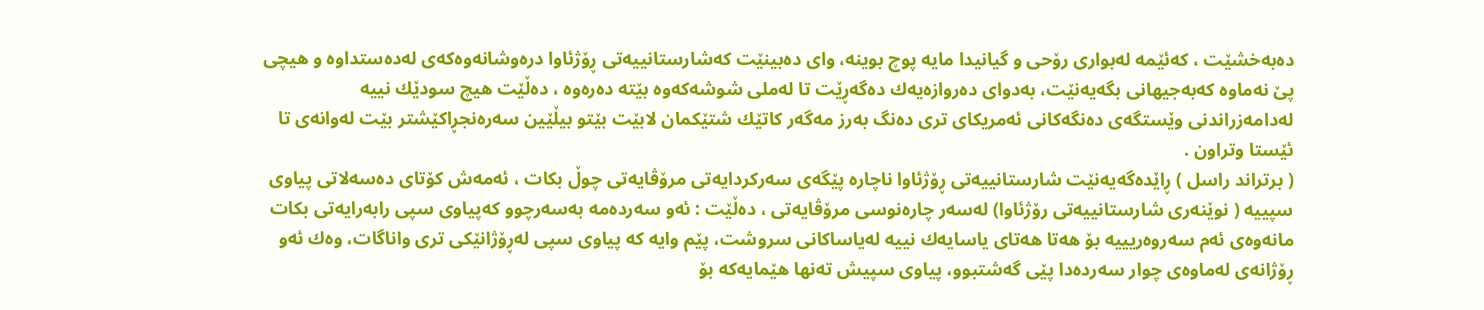ده‌به‌خشێت ، كه‌ئێمه‌ له‌بواری‌ رۆحی‌ و گیانیدا مایه‌ پوچ بوینه‌، وای‌ ده‌بینێت كه‌شارستانییه‌تی‌ ڕۆژئاوا دره‌وشانه‌وه‌كه‌ی‌ له‌ده‌ستداوه‌ و هیچی‌ پێ نه‌ماوه‌ كه‌به‌جیهانی‌ بگه‌یه‌نێت، به‌دوای‌ ده‌روازه‌یه‌ك ده‌گه‌ڕێت تا له‌ملی‌ شوشه‌كه‌وه‌ بێته‌ ده‌ره‌وه‌ ، ده‌ڵێت هیچ سودێك نییه‌ له‌دامه‌زراندنی‌ وێستگه‌ی‌ ده‌نگه‌كانی‌ ئه‌مریكای‌ تری‌ ده‌نگ به‌رز مه‌گه‌ر كاتێك شتێكمان لابێت بێتو بیڵێین سه‌ره‌نجڕاكێشتر بێت له‌وانه‌ی‌ تا ئێستا وتراون .
( برتراند راسل ) ڕاێده‌گه‌یه‌نێت شارستانییه‌تی‌ ڕۆژئاوا ناچاره‌ پێگه‌ی‌ سه‌ركردایه‌تی‌ مرۆڤایه‌تی‌ چوڵ بكات ، ئه‌مه‌ش كۆتای‌ ده‌سه‌لاتی‌ پیاوی‌ سپییه‌ ( نوێنه‌ری‌ شارستانییه‌تی‌ رۆژئاوا) له‌سه‌ر چاره‌نوسی‌ مرۆڤایه‌تی‌ ، ده‌ڵێت : ئه‌و سه‌رده‌مه‌ به‌سه‌رچوو كه‌پیاوی‌ سپی‌ رابه‌رایه‌تی‌ بكات مانه‌وه‌ی‌ ئه‌م سه‌روه‌ریییه‌ بۆ هه‌تا هه‌تای‌ یاسایه‌ك نییه‌ له‌یاساكانی‌ سروشت، پێم وایه‌ كه‌ پیاوی‌ سپی‌ له‌ڕۆژانێكی‌ تری‌ واناگات، وه‌ك ئه‌و ڕۆژانه‌ی‌ له‌ماوه‌ی‌ چوار سه‌رده‌دا پێی‌ گه‌شتبوو، پیاوی‌ سپیش ته‌نها هێمایه‌كه‌ بۆ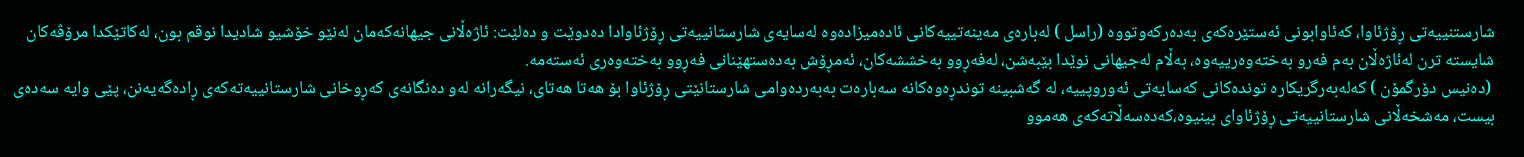شارستنییه‌تی‌ ڕۆژئاوا، كه‌ئاوابونی‌ ئه‌ستێره‌كه‌ی‌ به‌ده‌ركه‌وتووه‌ (راسل ) له‌باره‌ی‌ مه‌ینه‌تییه‌كانی‌ ئاده‌میزاده‌وه‌ له‌سایه‌ی‌ شارستانییه‌تی‌ ڕۆژئاوادا ده‌دوێت و ده‌لێت: ئاژه‌ڵانی‌ جیهانه‌كه‌مان له‌نێو خۆشیو شادیدا نوقم بون، له‌كاتێكدا مرۆڤه‌كان شایسته‌ ترن له‌ئاژه‌ڵان به‌م فه‌رو به‌خته‌وه‌رییه‌وه‌، به‌ڵام له‌جیهانی‌ نوێدا بێبه‌شن، له‌فه‌ڕوو به‌خششه‌كان، ئه‌مڕۆش به‌ده‌ستهێنانی‌ فه‌ڕوو به‌خته‌وه‌ری‌ ئه‌سته‌مه‌.
 (ده‌نیس دۆرگمۆن ) كه‌له‌به‌رگریكاره‌ تونده‌كانی‌ كه‌سایه‌تی‌ ئه‌وروپییه‌، له‌ گه‌شبینه‌ توندڕه‌وه‌كانه‌ سه‌باره‌ت به‌به‌رده‌وامی‌ شارستانێتی‌ ڕۆژئاوا بۆ هه‌تا هه‌تای‌، نیگه‌رانه‌ له‌و ده‌نگانه‌ی‌ كه‌ڕوخانی‌ شارستانییه‌ته‌كه‌ی‌ ڕاده‌گه‌یه‌نن، پێی‌ وایه‌ سه‌ده‌ی‌ بیست، مه‌شخه‌ڵانی‌ شارستانییه‌تی‌ ڕۆژئاوای‌ بینیوه‌،كه‌ده‌سه‌ڵاته‌كه‌ی‌ هه‌موو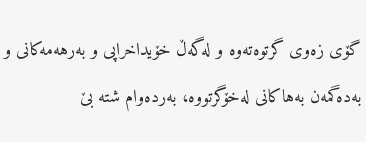گۆی‌ زه‌وی‌ گرتوه‌ته‌وه‌ و له‌گه‌ڵ خۆیداخراپی‌ و به‌رهه‌مه‌كانی‌ و به‌ده‌گمه‌ن به‌هاكانی‌ له‌خۆگرتووه‌، به‌رده‌وام شته‌ بێ‌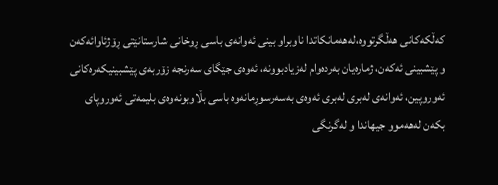كه‌ڵكه‌كانی‌ هه‌ڵگرتووه‌،له‌هه‌مانكاتدا ناوبراو بینی‌ ئه‌وانه‌ی‌ باسی‌ ڕوخانی‌ شارستانێتی‌ ڕۆژئاوائه‌كه‌ن و پێشبینی‌ ئه‌كه‌ن، ژماره‌یان به‌رده‌وام له‌زیادبوونه‌، ئه‌وه‌ی‌ جێگای‌ سه‌رنجه‌ زۆربه‌ی‌ پێشبینیكه‌ره‌كانی‌ ئه‌وروپین، ئه‌وانه‌ی‌ له‌بری‌ له‌بری‌ ئه‌وه‌ی‌ به‌سه‌رسوڕمانه‌وه‌ باسی‌ بڵاوبونه‌وه‌ی‌ بلیمه‌تی‌ ئه‌وروپای‌ بكه‌ن له‌هه‌موو جیهاندا و له‌گرنگی‌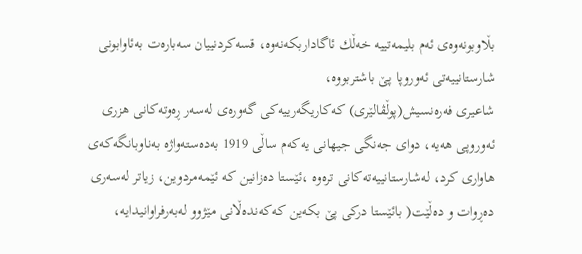بڵاوبونه‌وه‌ی‌ ئه‌م بلیمه‌تییه‌ خه‌ڵك ئاگاداربكه‌نه‌وه‌، قسه‌كردنییان سه‌باره‌ت به‌ئاوابونی‌ شارستانییه‌تی‌ ئه‌وروپا پێ باشتربووه‌،
شاعیری‌ فه‌ره‌نسیش(پوڵڤالێری‌) كه‌كاریگه‌رییه‌كی‌ گه‌وره‌ی‌ له‌سه‌ر ڕه‌وته‌كانی‌ هزری‌ ئه‌وروپی‌ هه‌یه‌، دوای‌ جه‌نگی‌ جیهانی‌ یه‌كه‌م ساڵی‌ 1919 به‌ده‌سته‌واژه‌ به‌ناوبانگه‌كه‌ی‌ هاواری‌ كرد، له‌شارستانییه‌ته‌كانی‌ تره‌وه‌ ،ئێستا ده‌زانین كه‌ ئێمه‌مردوین، زیاتر له‌سه‌ری‌ ده‌ڕوات و ده‌ڵێت( بائێستا دركی‌ پێ بكه‌ین كه‌كه‌نده‌ڵانی‌ مێژوو له‌به‌رفراوانیدایه‌،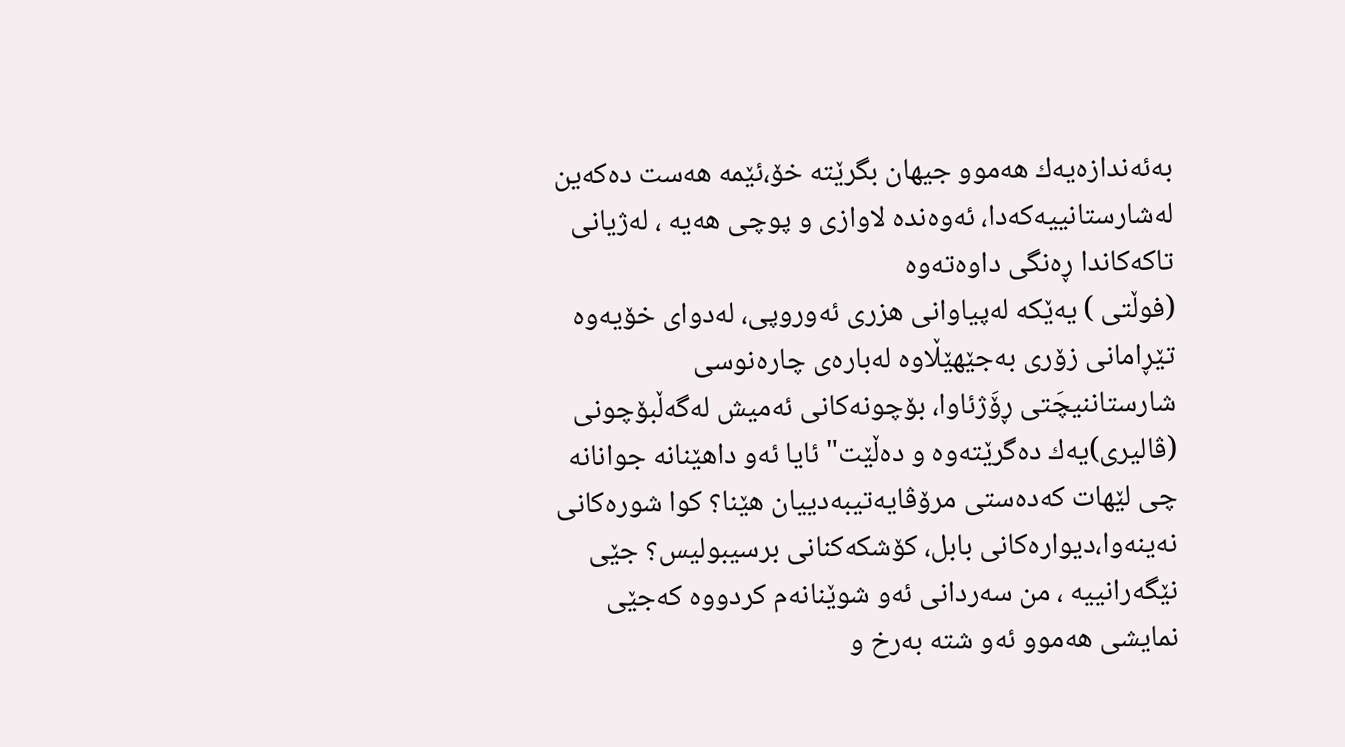به‌ئه‌ندازه‌یه‌ك هه‌موو جیهان بگرێته‌ خۆ،ئێمه‌ هه‌ست ده‌كه‌ین له‌شارستانییه‌كه‌دا، ئه‌وه‌نده‌ لاوازی‌ و پوچی‌ هه‌یه‌ ، له‌ژیانی‌ تاكه‌كاندا ڕه‌نگی‌ داوه‌ته‌وه‌
(فوڵتی‌ ) یه‌ێكه‌ له‌پیاوانی‌ هزری‌ ئه‌وروپی‌، له‌دوای‌ خۆیه‌وه‌ تێڕامانی‌ زۆری‌ به‌جێهێڵاوه‌ له‌باره‌ی‌ چاره‌نوسی‌ شارستاننیچَتی‌ ڕۆَژئاوا، بۆچونه‌كانی‌ ئه‌میش له‌گه‌ڵبۆچونی‌ (ڤالیری‌)یه‌ك ده‌گرێته‌وه‌ و ده‌ڵێت" ئایا ئه‌و داهێنانه‌ جوانانه‌ چی‌ لێهات كه‌ده‌ستی‌ مرۆڤایه‌تیبه‌دییان هێنا؟ كوا شوره‌كانی‌ نه‌ینه‌وا،دیواره‌كانی‌ بابل، كۆشكه‌كنانی‌ برسیبولیس؟ جێی‌ نێگه‌رانییه‌ ، من سه‌ردانی‌ ئه‌و شوێنانه‌م كردووه‌ كه‌جێی‌ نمایشی‌ هه‌موو ئه‌و شته‌ به‌رخ و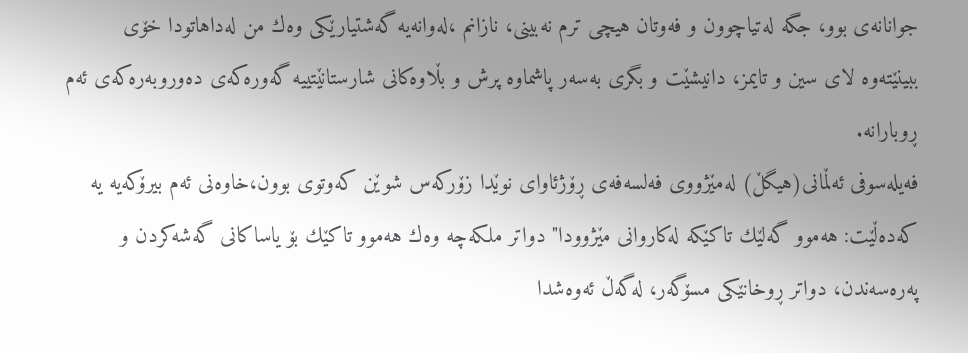جوانانه‌ی بوو، جگه‌ له‌تیاچوون و فه‌وتان هیچی‌ ترم نه‌بینی‌، نازانم ،له‌وانه‌یه‌ گه‌شتیارێكی‌ وه‌ك من له‌داهاتودا خۆی‌ ببینێته‌وه‌ لای‌ سین و تایمز، دانیشێت و بگری‌ به‌سه‌ر پاشماوه‌ پرش و بڵاوه‌كانی‌ شارستانێتییه‌ گه‌وره‌كه‌ی‌ ده‌وروبه‌ره‌كه‌ی‌ ئه‌م ڕوبارانه‌.
فه‌یله‌سوفی‌ ئه‌ڵمانی‌(هیگڵ) له‌مێژووی‌ فه‌لسه‌فه‌ی‌ ڕۆژئاوای‌ نوێدا زۆركه‌س شوێن كه‌وتوی‌ بوون،خاوه‌نی‌ ئه‌م بیرۆكه‌یه‌ یه‌ كه‌ده‌ڵێت: هه‌موو گه‌لێك تاكێكه‌ له‌كاروانی‌ مێژوودا" دواتر ملكه‌چه‌ وه‌ك هه‌موو تاكێك بۆ یاساكانی‌ گه‌شه‌كردن و په‌ره‌سه‌ندن، دواتر ڕوخانێكی‌ مسۆگه‌ر، له‌گه‌ڵ ئه‌وه‌شدا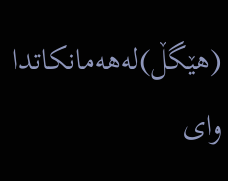(هێگڵ)له‌هه‌مانكاتدا وای‌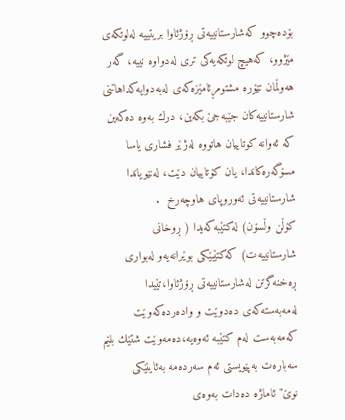بۆده‌چوو كه‌شارستانییه‌تی‌ ڕۆژئاوا بریتییه‌ له‌لوتكه‌ی‌ مێژوو، كه‌هیچ لوتكه‌یه‌كی‌ تری‌ له‌دواوه‌ نییه‌، گه‌ر هه‌وڵمان تێۆره‌ مشتومڕئامێزه‌كه‌ی‌ له‌به‌دوایه‌كداهاتنی‌ شارستانییه‌كان جێبه‌جێ‌ بكه‌ین، درك به‌وه‌ ده‌كه‌ین كه‌ ئه‌وانه‌ كوتاییان هاتووه‌ له‌ژێر فشاری‌ یاسا مسۆگه‌ره‌كاندا، یان كۆتاییان دێت، له‌نێویاندا شارستانییه‌تی‌ ئه‌وروپای‌ هاوچه‌رخ  .
كۆڵن وڵسۆن) له‌كتێبه‌كه‌یدا ( ڕوخانی‌ شارستانییه‌ت) كه‌كتێبێكی‌ بوێرانه‌یه‌و له‌بواری‌ ڕه‌خنه‌گرتن له‌شارستانییه‌تی‌ ڕۆژئاوا،تێیدا  له‌مه‌به‌سته‌كه‌ی‌ ده‌دوێت و واده‌رده‌كه‌وێت كه‌مه‌به‌ست له‌م كتێبه‌ ئه‌وه‌یه‌،ده‌مه‌وێت شتێك بلێم سه‌باره‌ت به‌پێویستی‌ ئه‌م سه‌رده‌مه‌ به‌ئاینێكی‌ نوێ‌"ئاماژه‌ ده‌دات به‌وه‌ی‌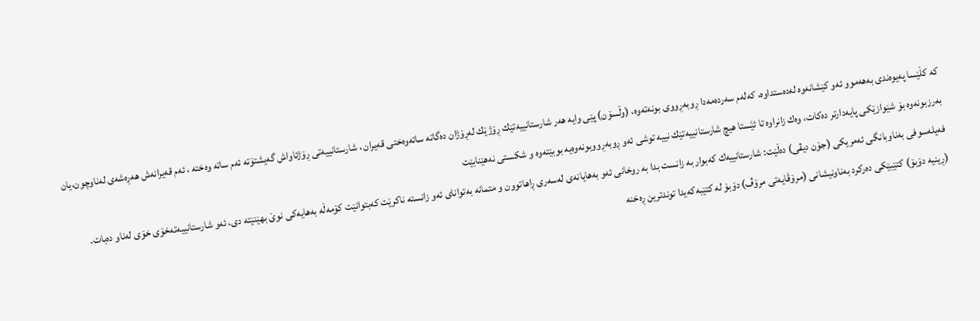كه‌ كڵێسا په‌یوه‌ندی‌ به‌هه‌موو ئه‌و كێشانه‌وه‌ له‌ده‌ستداوه‌، كه‌له‌م سه‌رده‌مه‌دا ڕوبه‌ڕووی‌ بونه‌ته‌وه‌، (وڵسۆن) پێی‌ وایه‌ هه‌ر شارستانییه‌تێك ڕۆژێك له‌ڕۆژان ده‌گاته‌ ساته‌وه‌ختی‌ قه‌یران ، شارستانییه‌تی‌ ڕۆژئاواش گه‌یشتۆته‌ ئه‌م ساته‌ وه‌خته‌ ، ئه‌م قه‌یرانه‌ش هه‌ڕه‌شه‌ی‌ له‌ناوچون،یان به‌رزبونه‌وه‌ بۆ شێوازێكی‌ پایه‌دارتر ده‌كات، وه‌ك زانراوه‌ تا ئێَستا هیچ شارستانییه‌تێك نییه‌ توشی‌ ئه‌و ڕوبه‌ڕووبونه‌وه‌یه‌ بوبێته‌وه‌ و شكستی‌ نه‌هێنابێت
فه‌یله‌سوفی‌ به‌ناوبانگی‌ ئه‌مریكی‌ (جۆن دیڤی‌) ده‌ڵێت: شارستانییه‌ك كه‌بوار به‌ زانست بدا به‌ روخانی‌ ئه‌و به‌هایانه‌ی‌ له‌سه‌ری‌ ڕاهاتوون و متمانه‌ به‌توانای‌ ئه‌و زانسته‌ ناكرێت كه‌بتوانێت كۆمه‌ڵه‌ به‌هایه‌كی‌ نوێ‌ بهێنێته‌ دی‌، ئه‌و شارستانییه‌ته‌خۆی‌ خۆی‌ له‌ناو ده‌بات.
(ڕینیه‌ دۆبۆ) كتێبێكی‌ ده‌ركرد به‌ناونیشانی‌ (مرۆڤایه‌تی‌ مرۆڤ) دۆبۆ له‌ كتێبه‌كه‌یدا توندترین ڕه‌خنه‌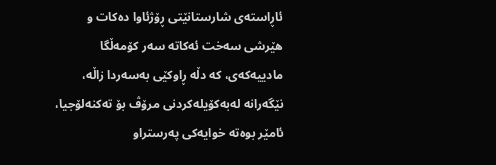ئاڕاسته‌ی‌ شارستانێتی‌ ڕۆژئاوا ده‌كات و هێرشی‌ سه‌خت ئه‌كاته‌ سه‌ر كۆمه‌ڵگا مادییه‌كه‌ی‌، كه‌ دڵه‌ ڕاوكێی‌ به‌سه‌ردا زاڵه‌، نێگه‌رانه‌ له‌به‌كۆیله‌كردنی‌ مرۆڤ بۆ ته‌كنه‌لۆجیا، ئامێر بوه‌ته‌ خوایه‌كی‌ په‌رستراو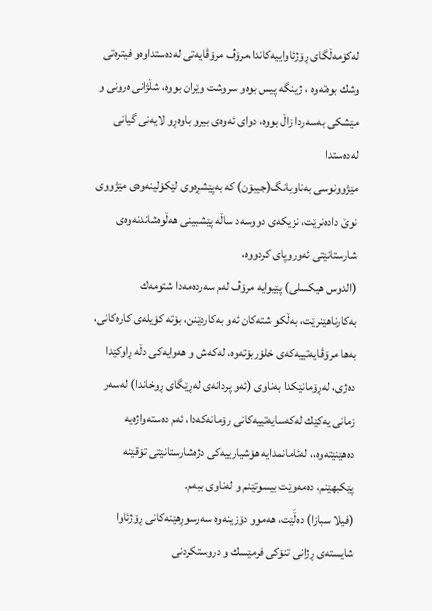له‌كۆمه‌ڵگای‌ ڕۆژئاواییه‌كاندا،مرۆڤ مرۆڤایه‌تی‌ له‌ده‌ستداوه‌و فیتره‌تی‌ وشك بوه‌ته‌وه‌ ، ژینگه‌ پیس بوه‌و سروشت وێران بووه‌، شڵژانی‌ ه‌رونی‌ و مێشكی‌ به‌سه‌ردا زاڵ بووه‌، دوای‌ ئه‌وه‌ی‌ بیرو باوه‌ڕو لایه‌نی‌ گیانی‌ له‌ده‌ستدا
مێژوونوسی‌ به‌ناوبانگ(جیبۆن) كه‌ به‌پێشڕه‌وی‌ لێكۆلینه‌وه‌ی‌ مێژووی‌  نوێ‌ داده‌نرێت، نزیكه‌ی‌ دووسه‌د ساڵه‌ پێشبینی‌ هه‌ڵوه‌شاندنه‌وه‌ی‌ شارستانێتی‌ ئه‌وروپای‌ كردووه‌،
(الدوس هیكسلی‌) پێیوایه‌ مرۆڤ له‌م سه‌رده‌مه‌دا شتومه‌ك به‌كارناهێنرێت، به‌ڵكو شته‌كان ئه‌و به‌كاردێنن، بۆته‌ كۆیله‌ی‌ كاره‌كانی‌، به‌ها مرۆڤایه‌تییه‌كه‌ی‌ خلۆربۆته‌وه‌، له‌كه‌ش و هه‌وایه‌كی‌ دڵه‌ ڕاوكێدا ده‌ژی‌، له‌ڕۆمانێكدا به‌ناوی‌ (ئه‌و پردانه‌ی‌ له‌ڕێگای‌ ڕوخاندا) له‌سه‌ر زمانی‌ یه‌كێك له‌كه‌سایه‌تییه‌كانی‌ رۆمانه‌كه‌دا، ئه‌م ده‌سته‌واژه‌یه‌ ده‌هێنێته‌وه‌،، له‌ئامانمدایه‌ هۆشیارییه‌كی‌ دژه‌شارستانێتی‌ تۆقێنه‌ پێكبهێنم، ده‌مه‌وێت بیسوتێنم و له‌ناوی‌ ببه‌م.
(فیلا سبازا) ده‌ڵَێت، هه‌موو دۆزینه‌وه‌ سه‌رسوڕهێنه‌كانی‌ ڕۆژئاوا شایسته‌ی‌ ڕژانی‌ تنۆكی‌ فرمێسك و دروستكردنی‌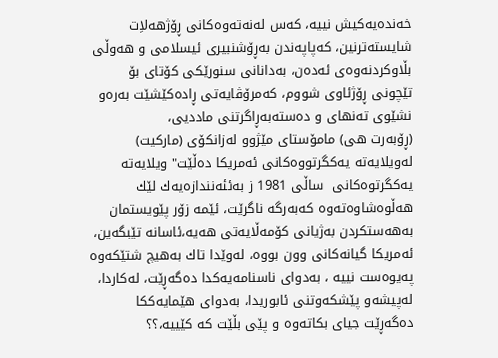خه‌نده‌یه‌كیش نییه‌، كه‌س له‌نه‌ته‌وه‌كانی‌ ڕۆژهه‌لاِت شایسته‌ترنین، كه‌پاپه‌ندن به‌ڕۆشنبیری‌ ئیسلامی‌ و هه‌وڵی‌ بڵاوكردنه‌وه‌ی‌ ئه‌ده‌ن، به‌دانانی‌ سنورێكی‌ كۆتای‌ بۆ تێچونی‌ ڕۆژئاوی‌ شووم، كه‌مرۆڤایه‌تی‌ ڕاده‌كێشێت به‌ره‌و نشێوی‌ ته‌نهای‌ و ده‌سته‌به‌ڕاگرتنی‌ ماددیی‌،
(ڕۆبه‌رت هی‌) مامۆستای‌ مێژوو له‌زانكۆی‌ (ماركیت)  له‌ویلایه‌ته‌ یه‌كگرتووه‌كانی‌ ئه‌مریكا ده‌ڵێت" ویلایه‌ته‌ یه‌كگرتوه‌كانی‌  ساڵی‌ 1981 ز به‌ئئه‌نندازه‌یه‌ك لێك هه‌ڵوه‌شاوه‌ته‌وه‌ كه‌به‌رگه‌ ناگرێت، ئێمه‌ زۆر پێویستمان به‌هه‌ستكردن به‌ژیانی‌ كۆمه‌ڵایه‌تی‌ هه‌یه‌،ئاسانه‌ تێبگه‌ین، ئه‌مریكا گیانه‌كانی‌ وون بووه‌، له‌وێدا تاك به‌هیچ شتێكه‌وه‌ په‌یوه‌ست نییه‌ ، به‌دوای‌ ناسنامه‌یه‌كدا ده‌گه‌ڕێت، له‌كاردا، له‌پیشه‌و پێشكه‌وتنی‌ ئابوریدا، به‌دوای‌ هێمایه‌ككا ده‌گه‌ڕێت جیای‌ بكاته‌وه‌ و پێی‌ بڵێت كه‌ كێییه‌،؟؟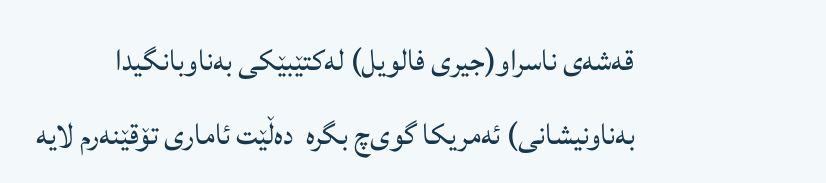قه‌شه‌ی‌ ناسراو(جیری‌ فالویل) له‌كتێبێكی‌ به‌ناوبانگیدا به‌ناونیشانی‌) ئه‌مریكا گوی‌چ بگره‌  ده‌ڵێت ئاماری‌ تۆقێنه‌رم لایه‌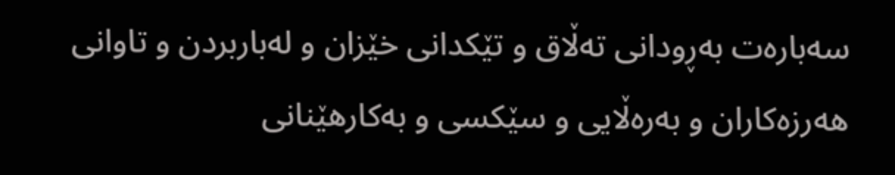سه‌باره‌ت به‌ڕودانی‌ ته‌ڵاق و تێكدانی‌ خێزان و له‌باربردن و تاوانی‌ هه‌رزه‌كاران و به‌ره‌ڵایی‌ و سێكسی‌ و به‌كارهێنانی‌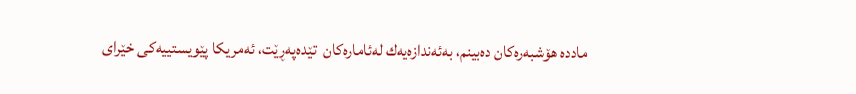مادده‌ هۆشبه‌ره‌كان ده‌بینم، به‌ئه‌ندازه‌یه‌ك له‌ئاماره‌كان  تێده‌په‌ڕێت، ئه‌مریكا پێویستییه‌كی‌ خێرای‌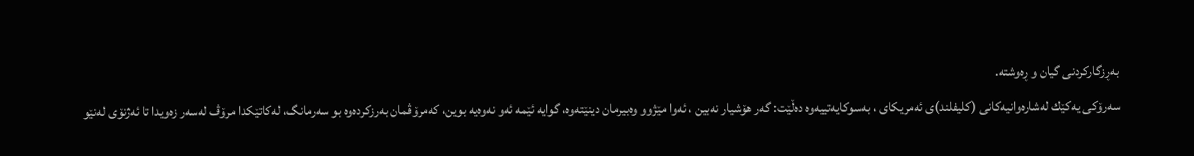به‌ڕزگاركردنی‌ گیان و ڕه‌وشته‌.
سه‌رۆكی‌ یه‌كێك له‌شاره‌وانیه‌كانی‌ (كلیفلند)ی‌ ئه‌مریكای‌ ، به‌سوكایه‌تییه‌وه‌ ده‌ڵێت: گه‌ر هۆشیار نه‌بین ، ئه‌وا مێژوو وه‌بیرمان دینێته‌وه‌، گوایه‌ ئێمه‌ ئه‌و نه‌وه‌یه‌ بوین، كه‌مرۆڤمان به‌رزكرده‌وه‌ بو سه‌رمانگ، له‌كاتێكدا مرۆڤ له‌سه‌ر زه‌ویدا تا ئه‌ژنۆی‌ له‌نێو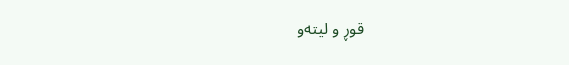قوڕ و لیته‌و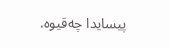پیسایدا چه‌قیوه‌.